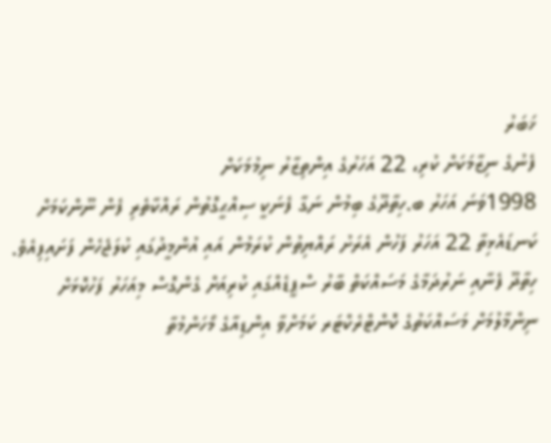ޚަބަރު
ފެނުގެ ނިޒާމަކަށް ކުރި، 22 އަހަރުގެ އިންތިޒާރު ނިމުމަކަށް
1998ވަނަ އަހަރު ބ.ހިތާދޫގެ ބިމުން ނަގާ ފެނަކީ ސިއްޙީގޮތުން ރައްކާތެރި ފެން ނޫންކަމަށް ކަނޑައެޅިތާ 22 އަހަރު ފަހުން އެރަށު ރައްޔިތުން ކުރަމުން އައި އުންމީދުގައި ކުލަޖެހެން ފަށައިފިއެވެ. ހިތާދޫ ފެނާއި ނަރުދަމާގެ މަސައްކަތް ބާރު ސްޕީޑެއްގައި ކުރިއަށް ގެންގޮސް މިއަހަރު ފަހުކޮޅަށް ނިންމާލުމަށް މަސައްކަތުގެ ކޮންޓްރެކްޓަރ ކަމަށްވާ އިންޑިއާގެ މޯހަންމުތާ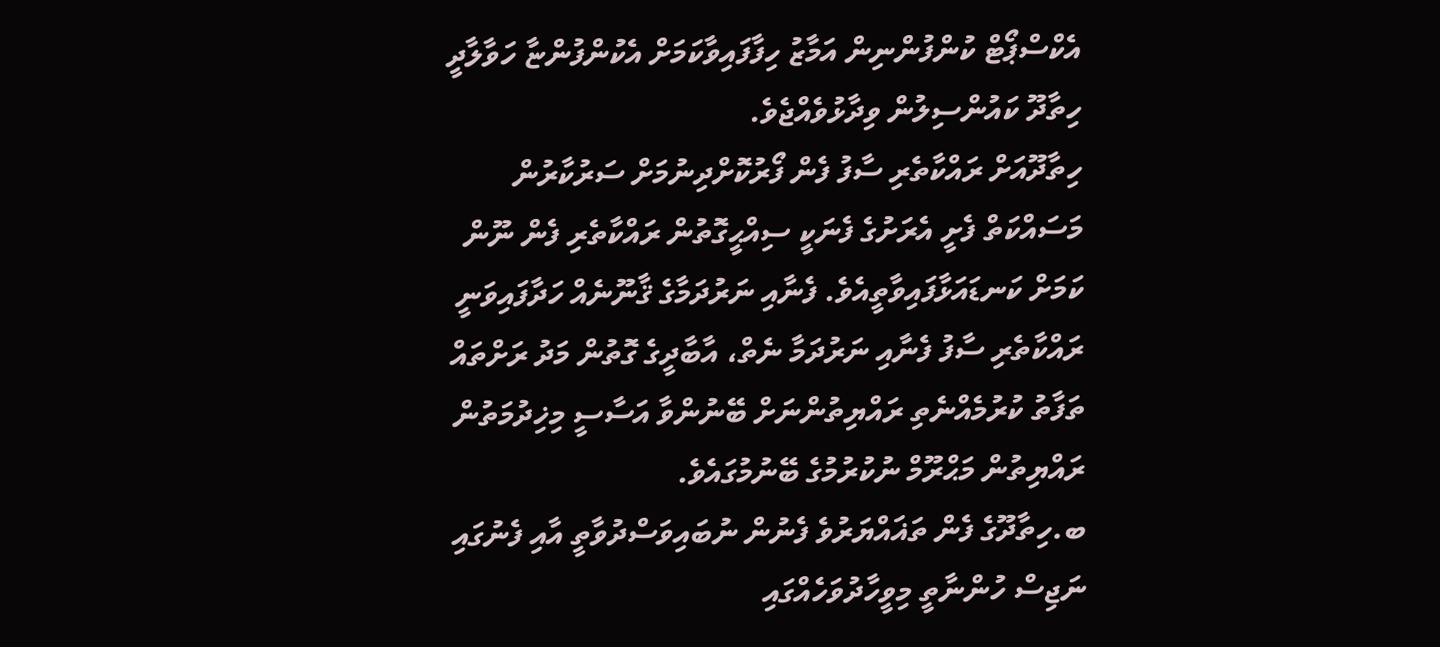އެކްސްޕޯޓް ކުންފުންނިން އަމާޒު ހިފާފައިވާކަމަށް އެކުންފުންޏާ ހަވާލާދީ ހިތާދޫ ކައުންސިލުން ވިދާޅުވެއްޖެވެ.
ހިތާދޫއަށް ރައްކާތެރި ސާފު ފެން ފޯރުކޮށްދިނުމަށް ސަރުކާރުން މަސައްކަތް ފެށީ އެރަށުގެ ފެނަކީ ސިއްޙީގޮތުން ރައްކާތެރި ފެން ނޫން ކަމަށް ކަނޑައަޅާފައިވާތީއެވެ. ފެނާއި ނަރުދަމާގެ ޤާނޫނެއް ހަދާފައިވަނީ ރައްކާތެރި ސާފު ފެނާއި ނަރުދަމާ ނެތް، އާބާދީގެ ގޮތުން މަދު ރަށްތައް ތަފާތު ކުރުމެއްނެތި ރައްޔިތުންނަށް ބޭނުންވާ އަސާސީ މިޚިދުމަތުން ރައްޔިތުން މަޙްރޫމް ނުކުރުމުގެ ބޭނުމުގައެވެ.
ބ.ހިތާދޫގެ ފެން ތަޣައްޔަރުވެ ފެނުން ނުބައިވަސްދުވާތީ އާއި ފެނުގައި ނަޖިސް ހުންނާތީ މިވީހާދުވަހެއްގައި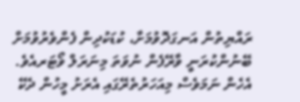ރައްޔިތުން އަނގަދޮވުމަށާ، ކުޑަކުދިން ފެންވެރުވުމަށް ބޭނުންކުރަނީ ވާރޭފެން ނުވަތަ މިނަރަލް ވޯޓަރއެވެ. އެހެން ނަމަވެސް މިއަހަރުތެރޭގައި އެރަށު މީހުން ދެކޭ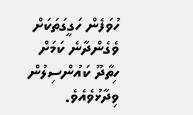ހުވަފެން ހަގީގަތަކަށް ވެގެންދާނެ ކަމަށް ހިތާދޫ ކައުންސިލުން ވިދާޅުވެއެވެ.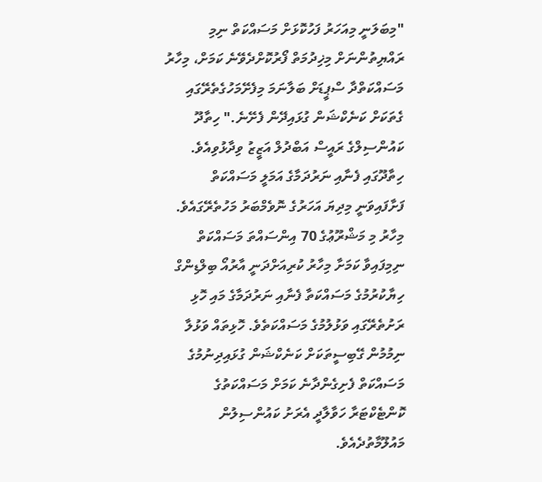"މިބަލަނީ މިއަހަރު ފަހުކޮޅަށް މަސައްކަތް ނިމި ރައްޔިތުންނަށް މިޚިދުމަތް ފޯރުކޮށްދެވޭނެ ކަމަށް، މިހާރު މަސައްކަތްދާ ސްޕީޑަށް ބަލާނަމަ މިފެށޭމަހުގެތެރޭގައި ގެތަކަށް ކަނެކްޝަން ގުޅައިދޭން ފެށޭނެ." ހިތާދޫ ކައުންސިލްގެ ރައީސް އަބްދުލް އަޒީޒު ވިދާޅުވިއެވެ.
ހިތާދޫގައި ފެނާއި ނަރުދަމާގެ އަމަލީ މަސައްކަތް ފަށާފައިވަނީ މިދިޔަ އަހަރުގެ ނޮވެމްބަރު މަހުތެރޭގައެވެ. މިހާރު މި މަޝްރޫޢުގެ 70 އިންސައްތަ މަސައްކަތް ނިމިފައިވާ ކަމަށާ މިހާރު ކުރިއަށްދަނީ އާރުއޯ ބިލްޑިންގް ހިޔާކުރުމުގެ މަސައްކަތާ ފެނާއި ނަރުދަމާގެ މައި ހޮޅި ރަށުތެރޭގައި ވަޅުލުމުގެ މަސައްކަތެވެ. ހޮޅިތައް ވަޅުލާ ނިމުމުން ގޭބިސީތަކަށް ކަނެކްޝަން ގުޅައިދިނުމުގެ މަސައްކަތް ފެށިގެންދާނެ ކަމަށް މަސައްކަތުގެ ކޮންޓެކްޓަރާ ހަވާލާދީ އެރަށު ކައުންސިލުން މައުލޫމާތުދެއެވެ.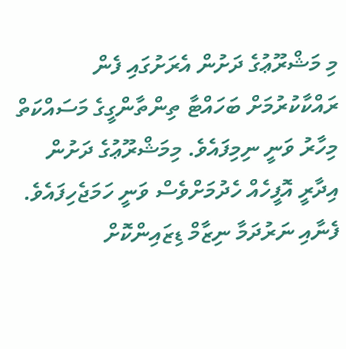މި މަޝްރޫޢުގެ ދަށުން އެރަށުގައި ފެން ރައްކާކުރުމަށް ބަހައްޓާ ތިންތާންގީގެ މަސައްކަތް މިހާރު ވަނީ ނިމިފައެވެ. މިމަޝްރޫޢުގެ ދަށުން އިދާރީ އޮފީހެއް ހެދުމަށްވެސް ވަނީ ހަމަޖެހިފައެވެ.
ފެނާއި ނަރުދަމާ ނިޒާމް ޑިޒައިންކޮށް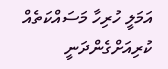އަމަލީ ހުރިހާ މަސައްކަތެއް ކުރިއަށްގެންދަނީ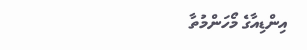އިންޑިއާގެ މޯހަންމުތާ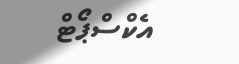އެކްސްޕޯޓް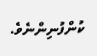ކުންފުނިންނެވެ.